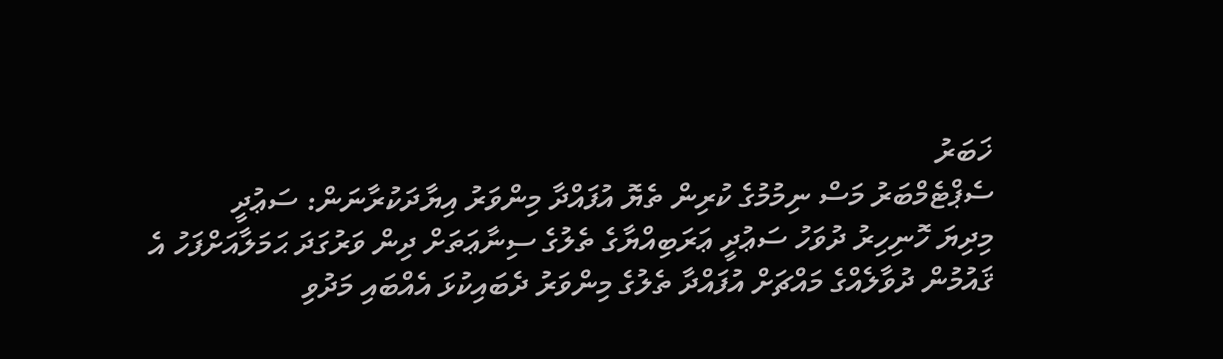ޚަބަރު
ސެޕްޓެމްބަރު މަސް ނިމުމުގެ ކުރިން ތެޔޮ އުފައްދާ މިންވަރު އިޔާދަކުރާނަން: ސަޢުދީ
މިދިޔަ ހޮނިހިރު ދުވަހު ސަޢުދީ ޢަރަބިއްޔާގެ ތެލުގެ ސިނާޢަތަށް ދިން ވަރުގަދަ ޙަމަލާއަށްފަހު އެ ޤައުމުން ދުވާލެއްގެ މައްޗަށް އުފައްދާ ތެލުގެ މިންވަރު ދެބައިކުޅަ އެއްބައި މަދުވި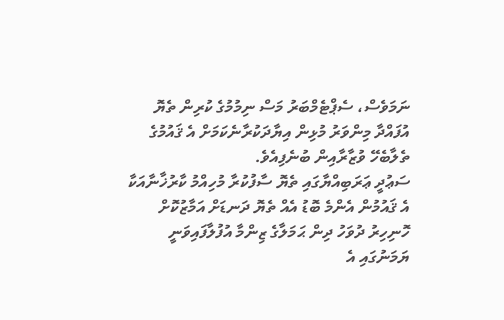ނަމަވެސް، ސެޕްޓެމްބަރު މަސް ނިމުމުގެ ކުރިން ތެޔޮ އުފައްދާ މިންވަރު މުޅިން އިޔާދަކުރާނެކަމަށް އެ ޤައުމުގެ ތެލާބެހޭ ވުޒާރާއިން ބުނެފިއެވެ.
ސަޢުދީ ޢަރަބިއްޔާގައި ތެޔޮ ސާފުކުރާ މުހިއްމު ކާރުޚާނާއަކާ އެ ޤައުމުން އެންމެ ބޮޑު އެއް ތެޔޮ ދަނޑަށް އަމާޒުކޮށް ހޮނިހިރު ދުވަހު ދިން ޙަމަލާގެ ޒިންމާ އުފުލާފައިވަނީ ޔަމަނުގައި އެ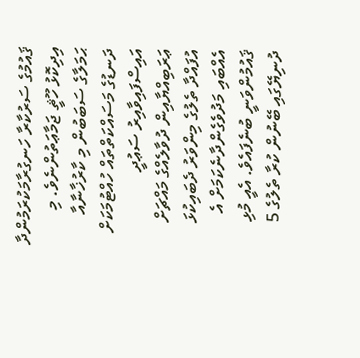ޤައުމުގެ ސަރުކާރާ ހަނގުރާމަކުރަމުންދާ އިދިކޮޅު ހޫޘީ ޖަމާޢަތުންނެވެ. މި ޙަމަލާގެ ސަބަބުން މި ކާރުޚާނާއާ ދަނޑުގެ މަސައްކަތްތައް ހުއްޓުމަކަށް އައިސްފައިވާއިރު ސަޢުދީ ޢަރަބިއްޔާއިން ދުވާލެއްގެ މައްޗަށް އުފައްދާ ތެލުގެ މިންވަރު ދެބައިކުޅަ އެއްބައި މަދުވެގެންދާނެކަމަށް އެ ޤައުމުންވަނީ ބުނެފައެވެ. އެއީ މުޅި ދުނިޔޭގައި ބޭނުން ކުރާ ތެލުގެ 5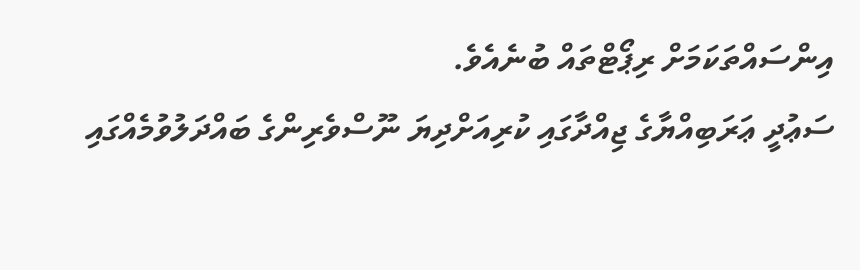އިންސައްތަކަމަށް ރިޕޯޓްތައް ބުނެއެވެ.
ސަޢުދީ ޢަރަބިއްޔާގެ ޖިއްދާގައި ކުރިއަށްދިޔަ ނޫސްވެރިންގެ ބައްދަލުވުމެއްގައި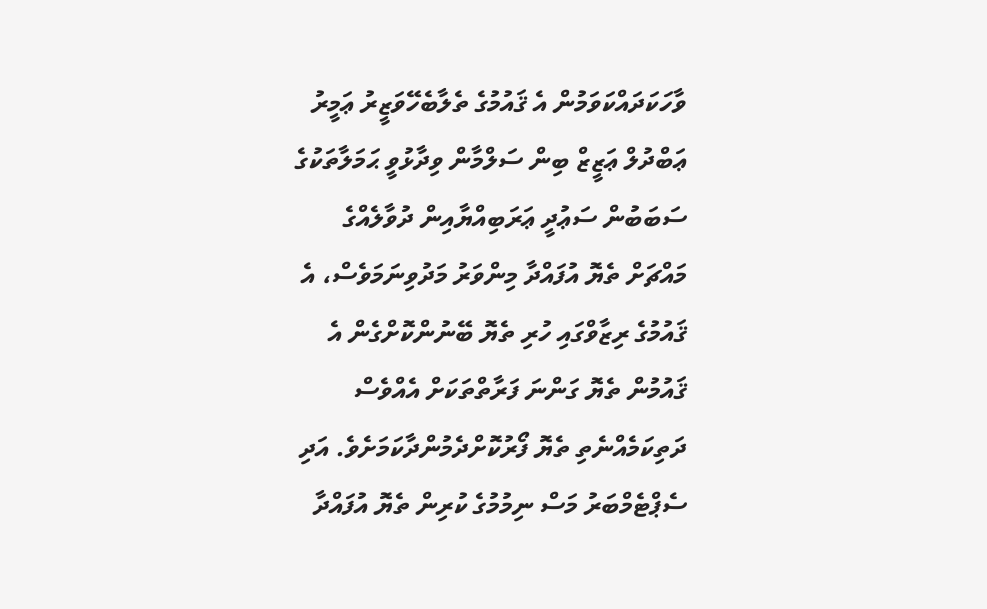ވާހަކަދައްކަވަމުން އެ ޤައުމުގެ ތެލާބެހޭވަޒީރު ޢަމީރު ޢަބްދުލް ޢަޒީޒް ބިން ސަލްމާން ވިދާޅުވީ ޙަމަލާތަކުގެ ސަބަބުން ސަޢުދީ ޢަރަބިއްޔާއިން ދުވާލެއްގެ މައްޗަށް ތެޔޮ އުފައްދާ މިންވަރު މަދުވިނަމަވެސް، އެ ޤައުމުގެ ރިޒާވްގައި ހުރި ތެޔޮ ބޭނުންކޮށްގެން އެ ޤައުމުން ތެޔޮ ގަންނަ ފަރާތްތަކަށް އެއްވެސް ދަތިކަމެއްނެތި ތެޔޮ ފޯރުކޮށްދެމުންދާކަމަށެވެ. އަދި ސެޕްޓެމްބަރު މަސް ނިމުމުގެ ކުރިން ތެޔޮ އުފައްދާ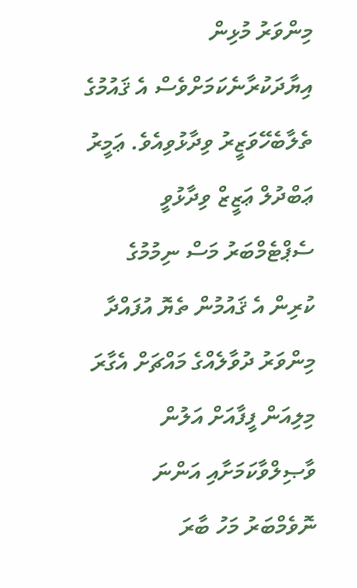މިންވަރު މުޅިން އިޔާދަކުރާނެކަމަށްވެސް އެ ޤައުމުގެ ތެލާބެހޭވަޒީރު ވިދާޅުވިއެވެ. ޢަމީރު ޢަބްދުލް ޢަޒީޒް ވިދާޅުވީ ސެޕްޓެމްބަރު މަސް ނިމުމުގެ ކުރިން އެ ޤައުމުން ތެޔޮ އުފައްދާ މިންވަރު ދުވާލެއްގެ މައްޗަށް އެގާރަ މިލިއަން ފީފާއަށް އަލުން ވާޞިލްވާކަމަށާއި އަންނަ ނޮވެމްބަރު މަހު ބާރަ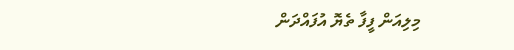މިލިއަން ފީފާ ތެޔޮ އުފައްދަން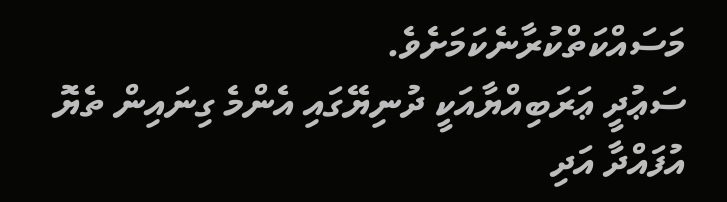މަސައްކަތްކުރާނެކަމަށެވެ.
ސަޢުދީ ޢަރަބިއްޔާއަކީ ދުނިޔޭގައި އެންމެ ގިނައިން ތެޔޮ އުފައްދާ އަދި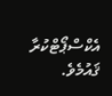އެކްސްޕޯޓްކުރާ ޤައުމެވެ.